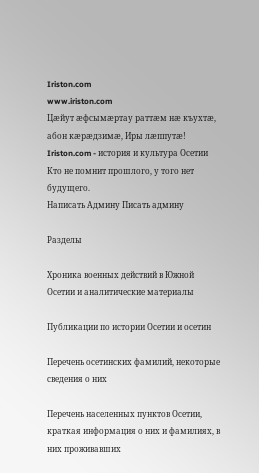Iriston.com
www.iriston.com
Цæйут æфсымæртау раттæм нæ къухтæ, абон кæрæдзимæ, Иры лæппутæ!
Iriston.com - история и культура Осетии
Кто не помнит прошлого, у того нет будущего.
Написать Админу Писать админу

Разделы

Хроника военных действий в Южной Осетии и аналитические материалы

Публикации по истории Осетии и осетин

Перечень осетинских фамилий, некоторые сведения о них

Перечень населенных пунктов Осетии, краткая информация о них и фамилиях, в них проживавших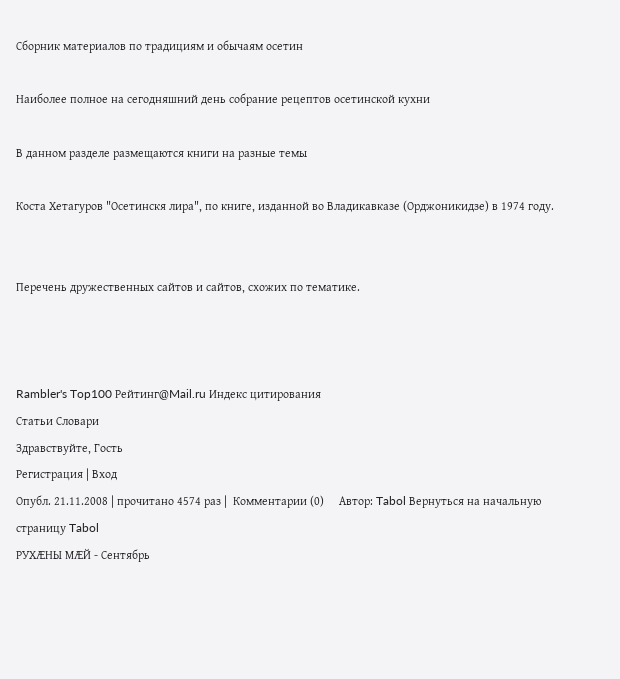Сборник материалов по традициям и обычаям осетин

Наиболее полное на сегодняшний день собрание рецептов осетинской кухни

В данном разделе размещаются книги на разные темы

Коста Хетагуров "Осетинскя лира", по книге, изданной во Владикавказе (Орджоникидзе) в 1974 году.


Перечень дружественных сайтов и сайтов, схожих по тематике.



Rambler's Top100 Рейтинг@Mail.ru Индекс цитирования
Статьи Словари
Здравствуйте, Гость
Регистрация | Вход
Опубл. 21.11.2008 | прочитано 4574 раз |  Комментарии (0)     Автор: Tabol Вернуться на начальную страницу Tabol
РУХÆНЫ МÆЙ - Сентябрь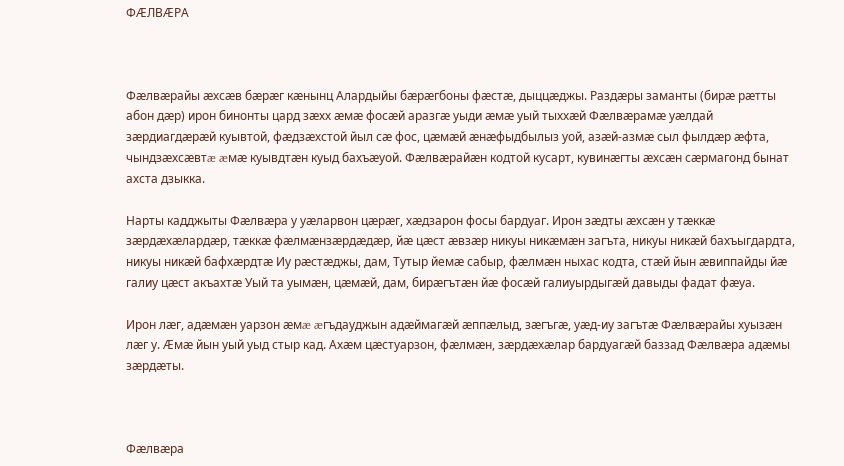ФÆЛВÆРА



Фæлвæрайы æхсæв бæрæг кæнынц Алардыйы бæрæгбоны фæстæ, дыццæджы. Раздæры заманты (бирæ рæтты абон дæр) ирон бинонты цард зæхх æмæ фосæй аразгæ уыди æмæ уый тыххæй Фæлвæрамæ уæлдай зæрдиагдæрæй куывтой, фæдзæхстой йыл сæ фос, цæмæй æнæфыдбылыз уой, азæй-азмæ сыл фылдæр æфта, чындзæхсæвтæ æмæ куывдтæн куыд бахъæуой. Фæлвæрайæн кодтой кусарт, кувинæгты æхсæн сæрмагонд бынат ахста дзыкка.

Нарты кадджыты Фæлвæра у уæларвон цæрæг, хæдзарон фосы бардуаг. Ирон зæдты æхсæн у тæккæ зæрдæхæлардæр, тæккæ фæлмæнзæрдæдæр, йæ цæст æвзæр никуы никæмæн загъта, никуы никæй бахъыгдардта, никуы никæй бафхæрдтæ Иу рæстæджы, дам, Тутыр йемæ сабыр, фæлмæн ныхас кодта, стæй йын æвиппайды йæ галиу цæст акъахтæ Уый та уымæн, цæмæй, дам, бирæгътæн йæ фосæй галиуырдыгæй давыды фадат фæуа.

Ирон лæг, адæмæн уарзон æмæ æгъдауджын адæймагæй æппæлыд, зæгъгæ, уæд-иу загътæ Фæлвæрайы хуызæн лæг у. Æмæ йын уый уыд стыр кад. Ахæм цæстуарзон, фæлмæн, зæрдæхæлар бардуагæй баззад Фæлвæра адæмы зæрдæты.



Фæлвæра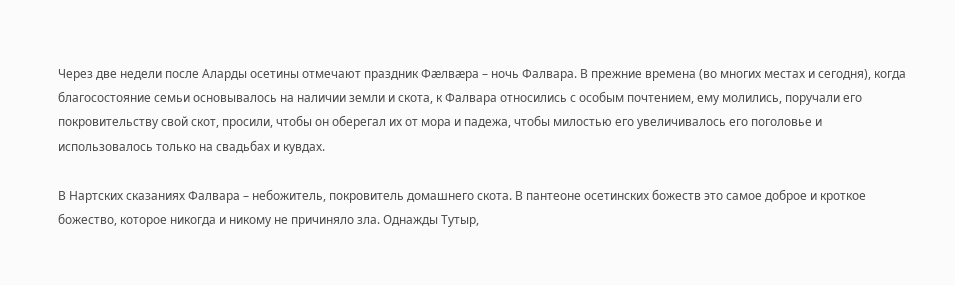Через две недели после Аларды осетины отмечают праздник Фæлвæра – ночь Фалвара. В прежние времена (во многих местах и сегодня), когда благосостояние семьи основывалось на наличии земли и скота, к Фалвара относились с особым почтением, ему молились, поручали его покровительству свой скот, просили, чтобы он оберегал их от мора и падежа, чтобы милостью его увеличивалось его поголовье и использовалось только на свадьбах и кувдах.

В Нартских сказаниях Фалвара – небожитель, покровитель домашнего скота. В пантеоне осетинских божеств это самое доброе и кроткое божество, которое никогда и никому не причиняло зла. Однажды Тутыр,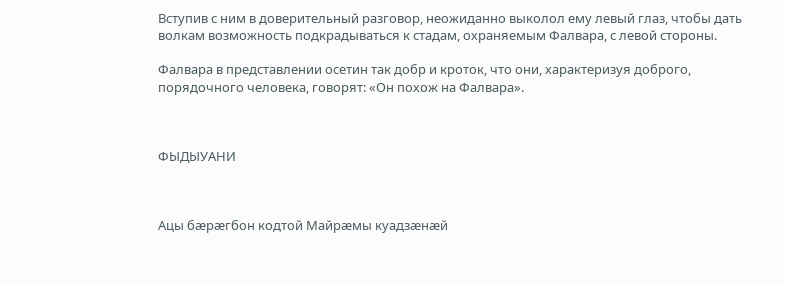Вступив с ним в доверительный разговор, неожиданно выколол ему левый глаз, чтобы дать волкам возможность подкрадываться к стадам, охраняемым Фалвара, с левой стороны.

Фалвара в представлении осетин так добр и кроток, что они, характеризуя доброго, порядочного человека, говорят: «Он похож на Фалвара».



ФЫДЫУАНИ



Ацы бæрæгбон кодтой Майрæмы куадзæнæй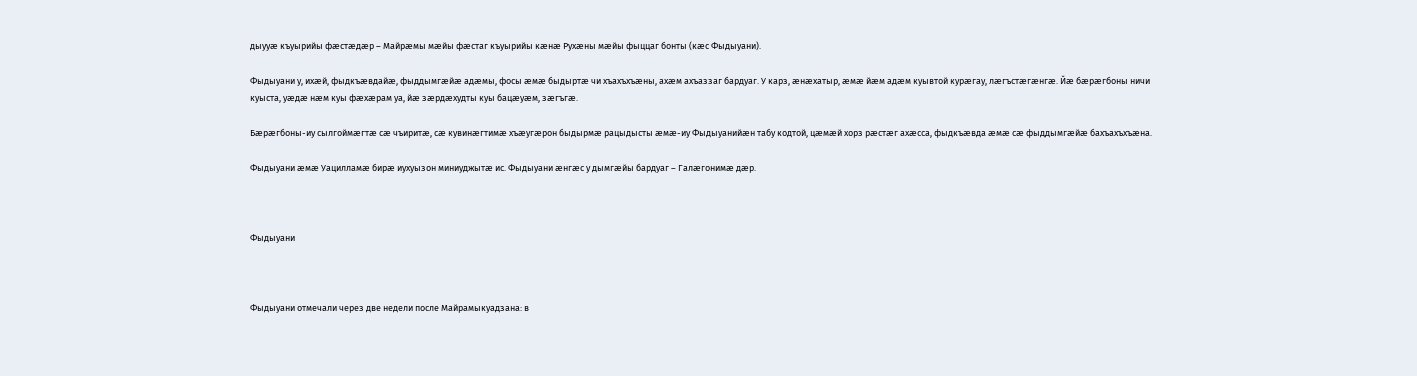дыууæ къуырийы фæстæдæр – Майрæмы мæйы фæстаг къуырийы кæнæ Рухæны мæйы фыццаг бонты (кæс Фыдыуани).

Фыдыуани у, ихæй, фыдкъæвдайæ, фыддымгæйæ адæмы, фосы æмæ быдыртæ чи хъахъхъæны, ахæм ахъаззаг бардуаг. У карз, æнæхатыр, æмæ йæм адæм куывтой курæгау, лæгъстæгæнгæ. Йæ бæрæгбоны ничи куыста, уæдæ нæм куы фæхæрам уа, йæ зæрдæхудты куы бацæуæм, зæгъгæ.

Бæрæгбоны-иу сылгоймæгтæ сæ чъиритæ, сæ кувинæгтимæ хъæугæрон быдырмæ рацыдысты æмæ-иу Фыдыуанийæн табу кодтой, цæмæй хорз рæстæг ахæсса, фыдкъæвда æмæ сæ фыддымгæйæ бахъахъхъæна.

Фыдыуани æмæ Уацилламæ бирæ иухуызон миниуджытæ ис. Фыдыуани æнгæс у дымгæйы бардуаг – Галæгонимæ дæр.



Фыдыуани



Фыдыуани отмечали через две недели после Майрамыкуадзана: в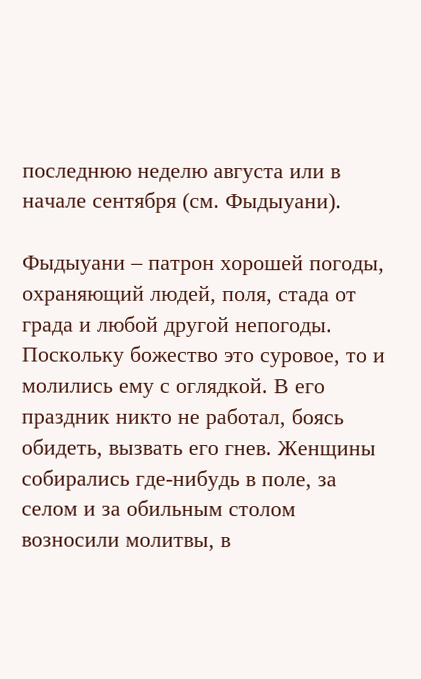последнюю неделю августа или в начале сентября (см. Фыдыуани).

Фыдыуани – патрон хорошей погоды, охраняющий людей, поля, стада от града и любой другой непогоды. Поскольку божество это суровое, то и молились ему с оглядкой. В его праздник никто не работал, боясь обидеть, вызвать его гнев. Женщины собирались где-нибудь в поле, за селом и за обильным столом возносили молитвы, в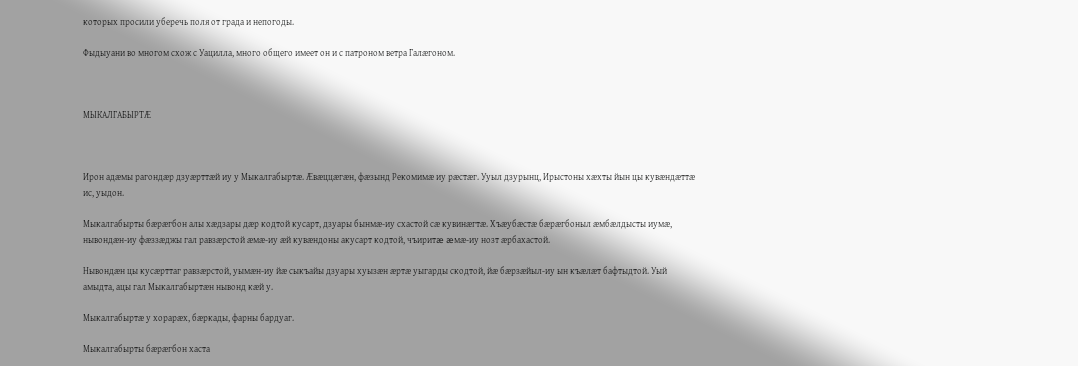которых просили уберечь поля от града и непогоды.

Фыдыуани во многом схож с Уацилла, много общего имеет он и с патроном ветра Галæгоном.



МЫКАЛГАБЫРТÆ



Ирон адæмы рагондæр дзуæрттæй иу у Мыкалгабыртæ. Æвæццæгæн, фæзынд Рекомимæ иу рæстæг. Ууыл дзурынц, Ирыстоны хæхты йын цы кувæндæттæ ис, уыдон.

Мыкалгабырты бæрæгбон алы хæдзары дæр кодтой кусарт, дзуары бынмæ-иу схастой сæ кувинæгтæ. Хъæубæстæ бæрæгбоныл æмбæлдысты иумæ, нывондæн-иу фæззæджы гал равзæрстой æмæ-иу æй кувæндоны акусарт кодтой, чъиритæ æмæ-иу нозт æрбахастой.

Нывондæн цы кусæрттаг равзæрстой, уымæн-иу йæ сыкъайы дзуары хуызæн æртæ уыгарды скодтой, йæ бæрзæйыл-иу ын къæлæт бафтыдтой. Уый амыдта, ацы гал Мыкалгабыртæн нывонд кæй у.

Мыкалгабыртæ у хорарæх, бæркады, фарны бардуаг.

Мыкалгабырты бæрæгбон хаста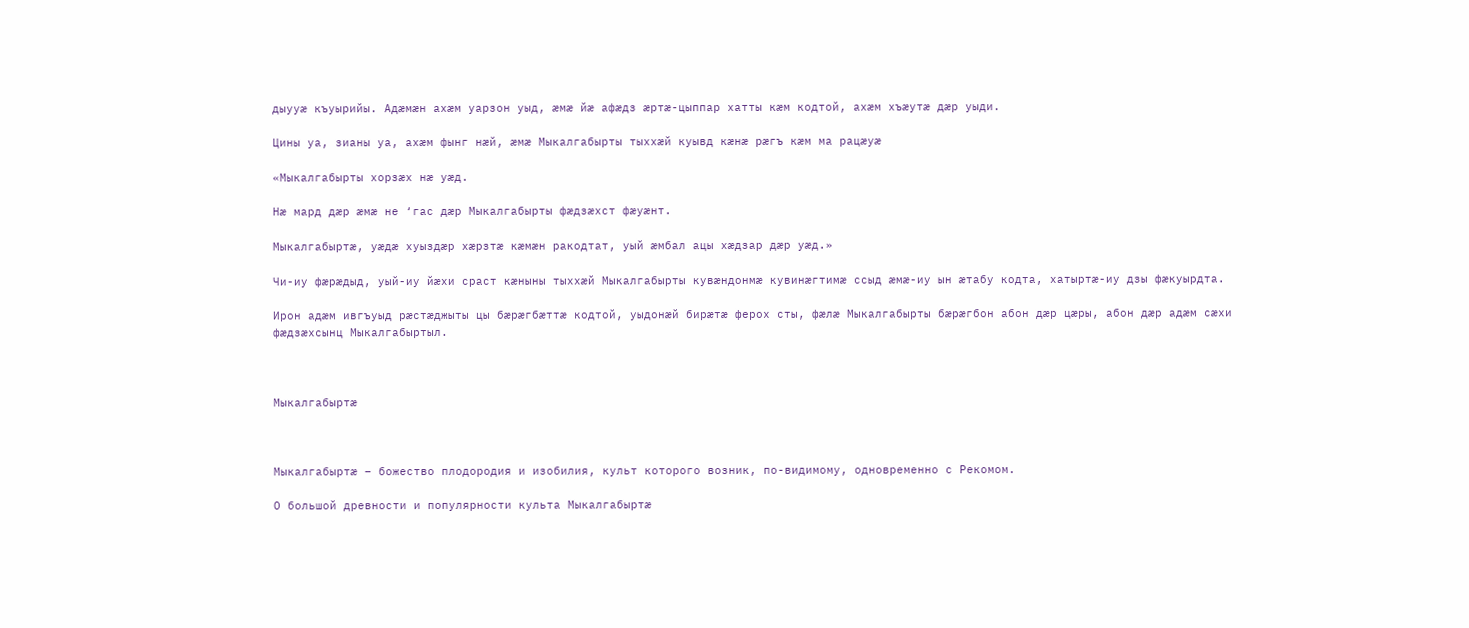дыууæ къуырийы. Адæмæн ахæм уарзон уыд, æмæ йæ афæдз æртæ-цыппар хатты кæм кодтой, ахæм хъæутæ дæр уыди.

Цины уа, зианы уа, ахæм фынг нæй, æмæ Мыкалгабырты тыххæй куывд кæнæ рæгъ кæм ма рацæуæ

«Мыкалгабырты хорзæх нæ уæд.

Нæ мард дæр æмæ не ‘гас дæр Мыкалгабырты фæдзæхст фæуæнт.

Мыкалгабыртæ, уæдæ хуыздæр хæрзтæ кæмæн ракодтат, уый æмбал ацы хæдзар дæр уæд.»

Чи-иу фæрæдыд, уый-иу йæхи сраст кæныны тыххæй Мыкалгабырты кувæндонмæ кувинæгтимæ ссыд æмæ-иу ын æтабу кодта, хатыртæ-иу дзы фæкуырдта.

Ирон адæм ивгъуыд рæстæджыты цы бæрæгбæттæ кодтой, уыдонæй бирæтæ ферох сты, фæлæ Мыкалгабырты бæрæгбон абон дæр цæры, абон дæр адæм сæхи фæдзæхсынц Мыкалгабыртыл.



Мыкалгабыртæ



Мыкалгабыртæ – божество плодородия и изобилия, культ которого возник, по-видимому, одновременно с Рекомом.

О большой древности и популярности культа Мыкалгабыртæ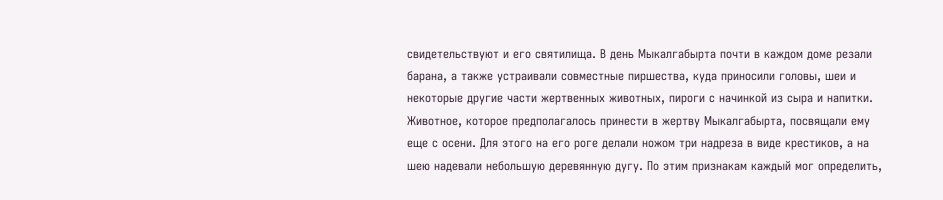свидетельствуют и его святилища. В день Мыкалгабырта почти в каждом доме резали барана, а также устраивали совместные пиршества, куда приносили головы, шеи и некоторые другие части жертвенных животных, пироги с начинкой из сыра и напитки. Животное, которое предполагалось принести в жертву Мыкалгабырта, посвящали ему еще с осени. Для этого на его роге делали ножом три надреза в виде крестиков, а на шею надевали небольшую деревянную дугу. По этим признакам каждый мог определить,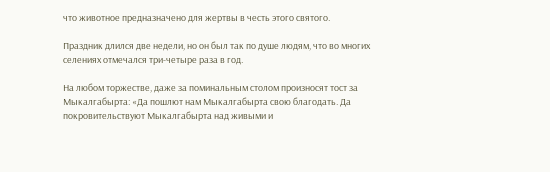что животное предназначено для жертвы в честь этого святого.

Праздник длился две недели, но он был так по душе людям, что во многих селениях отмечался три-четыре раза в год.

На любом торжестве, даже за поминальным столом произносят тост за Мыкалгабырта: «Да пошлют нам Мыкалгабырта свою благодать. Да покровительствуют Мыкалгабырта над живыми и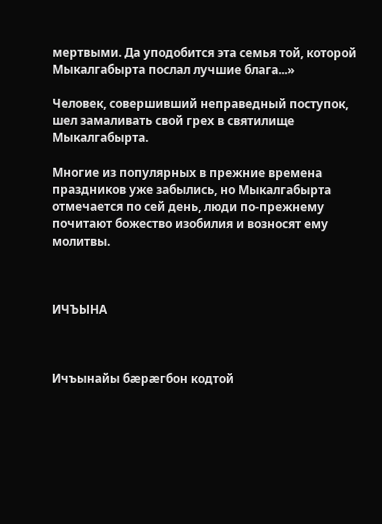мертвыми. Да уподобится эта семья той, которой Мыкалгабырта послал лучшие блага...»

Человек, совершивший неправедный поступок, шел замаливать свой грех в святилище Мыкалгабырта.

Многие из популярных в прежние времена праздников уже забылись, но Мыкалгабырта отмечается по сей день, люди по-прежнему почитают божество изобилия и возносят ему молитвы.



ИЧЪЫНА



Ичъынайы бæрæгбон кодтой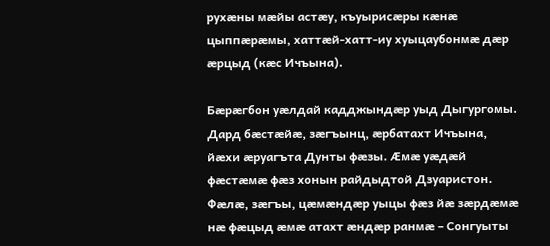рухæны мæйы астæу, къуырисæры кæнæ цыппæрæмы, хаттæй-хатт-иу хуыцаубонмæ дæр æрцыд (кæс Ичъына).

Бæрæгбон уæлдай кадджындæр уыд Дыгургомы. Дард бæстæйæ, зæгъынц, æрбатахт Ичъына, йæхи æруагъта Дунты фæзы. Æмæ уæдæй фæстæмæ фæз хонын райдыдтой Дзуаристон. Фæлæ, зæгъы, цæмæндæр уыцы фæз йæ зæрдæмæ нæ фæцыд æмæ атахт æндæр ранмæ – Сонгуыты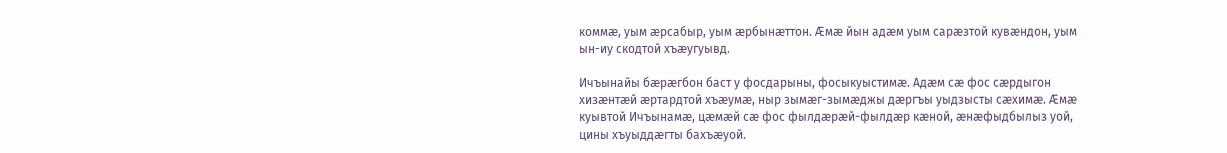коммæ, уым æрсабыр, уым æрбынæттон. Æмæ йын адæм уым сарæзтой кувæндон, уым ын-иу скодтой хъæугуывд.

Ичъынайы бæрæгбон баст у фосдарыны, фосыкуыстимæ. Адæм сæ фос сæрдыгон хизæнтæй æртардтой хъæумæ, ныр зымæг-зымæджы дæргъы уыдзысты сæхимæ. Æмæ куывтой Ичъынамæ, цæмæй сæ фос фылдæрæй-фылдæр кæной, æнæфыдбылыз уой, цины хъуыддæгты бахъæуой.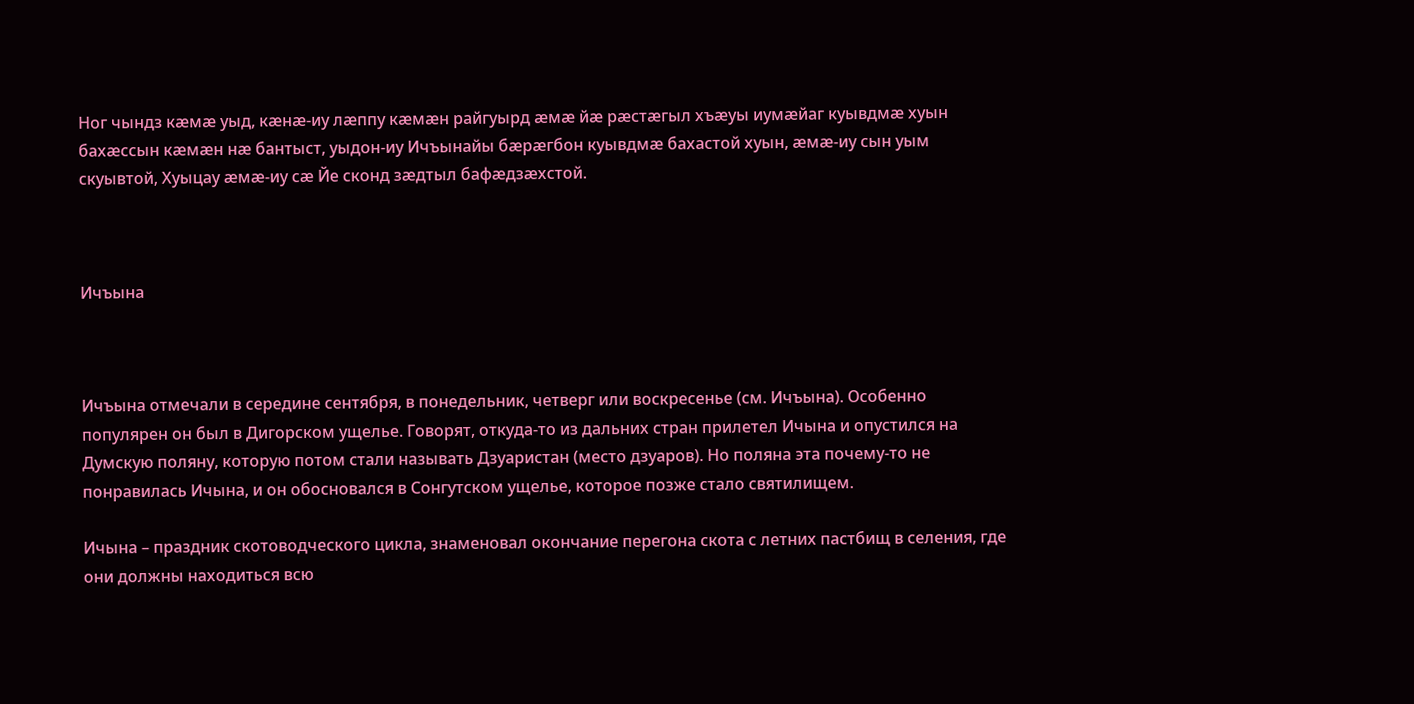Ног чындз кæмæ уыд, кæнæ-иу лæппу кæмæн райгуырд æмæ йæ рæстæгыл хъæуы иумæйаг куывдмæ хуын бахæссын кæмæн нæ бантыст, уыдон-иу Ичъынайы бæрæгбон куывдмæ бахастой хуын, æмæ-иу сын уым скуывтой, Хуыцау æмæ-иу сæ Йе сконд зæдтыл бафæдзæхстой.



Ичъына



Ичъына отмечали в середине сентября, в понедельник, четверг или воскресенье (см. Ичъына). Особенно популярен он был в Дигорском ущелье. Говорят, откуда-то из дальних стран прилетел Ичына и опустился на Думскую поляну, которую потом стали называть Дзуаристан (место дзуаров). Но поляна эта почему-то не понравилась Ичына, и он обосновался в Сонгутском ущелье, которое позже стало святилищем.

Ичына – праздник скотоводческого цикла, знаменовал окончание перегона скота с летних пастбищ в селения, где они должны находиться всю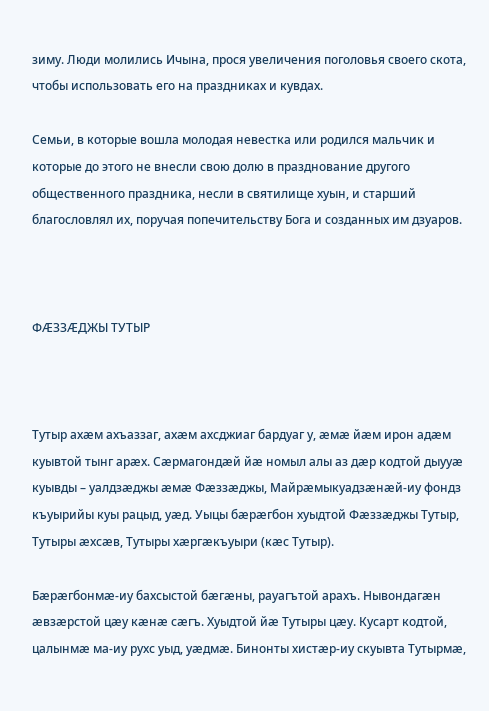зиму. Люди молились Ичына, прося увеличения поголовья своего скота, чтобы использовать его на праздниках и кувдах.

Семьи, в которые вошла молодая невестка или родился мальчик и которые до этого не внесли свою долю в празднование другого общественного праздника, несли в святилище хуын, и старший благословлял их, поручая попечительству Бога и созданных им дзуаров.



ФÆЗЗÆДЖЫ ТУТЫР



Тутыр ахæм ахъаззаг, ахæм ахсджиаг бардуаг у, æмæ йæм ирон адæм куывтой тынг арæх. Сæрмагондæй йæ номыл алы аз дæр кодтой дыууæ куывды – уалдзæджы æмæ Фæззæджы, Майрæмыкуадзæнæй-иу фондз къуырийы куы рацыд, уæд. Уыцы бæрæгбон хуыдтой Фæззæджы Тутыр, Тутыры æхсæв, Тутыры хæргæкъуыри (кæс Тутыр).

Бæрæгбонмæ-иу бахсыстой бæгæны, рауагътой арахъ. Нывондагæн æвзæрстой цæу кæнæ сæгъ. Хуыдтой йæ Тутыры цæу. Кусарт кодтой, цалынмæ ма-иу рухс уыд, уæдмæ. Бинонты хистæр-иу скуывта Тутырмæ,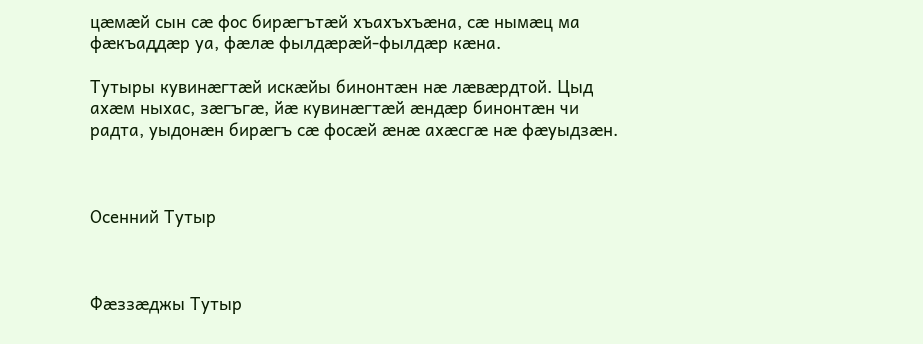цæмæй сын сæ фос бирæгътæй хъахъхъæна, сæ нымæц ма фæкъаддæр уа, фæлæ фылдæрæй-фылдæр кæна.

Тутыры кувинæгтæй искæйы бинонтæн нæ лæвæрдтой. Цыд ахæм ныхас, зæгъгæ, йæ кувинæгтæй æндæр бинонтæн чи радта, уыдонæн бирæгъ сæ фосæй æнæ ахæсгæ нæ фæуыдзæн.



Осенний Тутыр



Фæззæджы Тутыр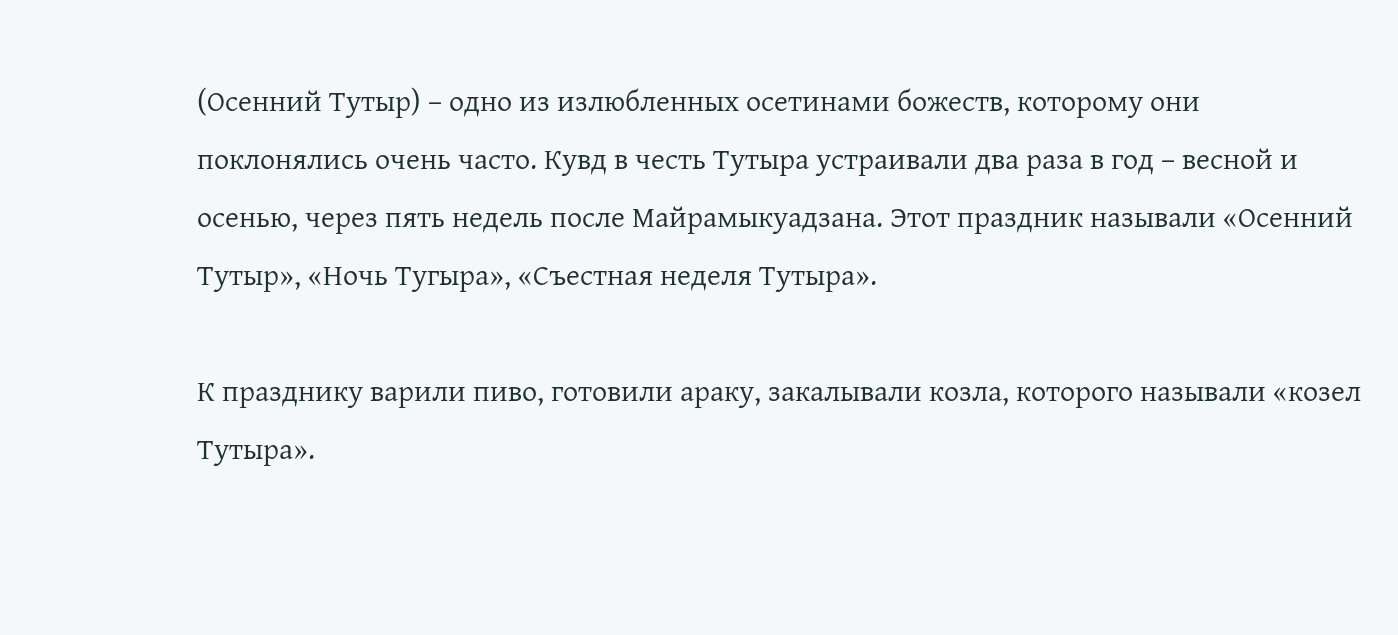(Осенний Тутыр) – одно из излюбленных осетинами божеств, которому они поклонялись очень часто. Кувд в честь Тутыра устраивали два раза в год – весной и осенью, через пять недель после Майрамыкуадзана. Этот праздник называли «Осенний Тутыр», «Ночь Тугыра», «Съестная неделя Тутыра».

К празднику варили пиво, готовили араку, закалывали козла, которого называли «козел Тутыра».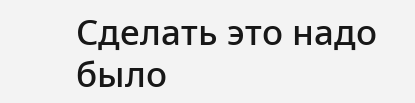Сделать это надо было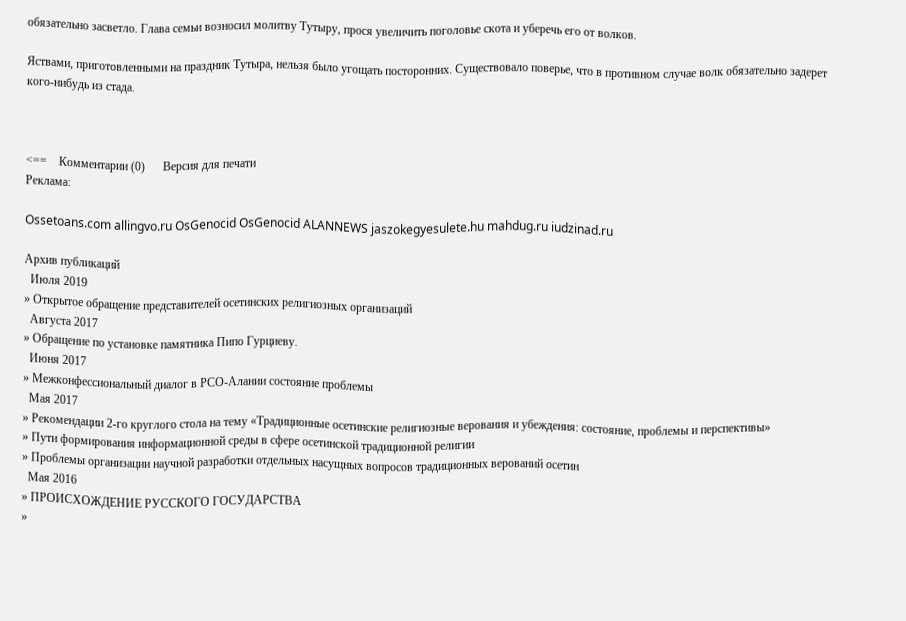обязательно засветло. Глава семьи возносил молитву Тутыру, прося увеличить поголовье скота и уберечь его от волков.

Яствами, приготовленными на праздник Тутыра, нельзя было угощать посторонних. Существовало поверье, что в противном случае волк обязательно задерет кого-нибудь из стада.



<==    Комментарии (0)      Версия для печати
Реклама:

Ossetoans.com allingvo.ru OsGenocid OsGenocid ALANNEWS jaszokegyesulete.hu mahdug.ru iudzinad.ru

Архив публикаций
  Июля 2019
» Открытое обращение представителей осетинских религиозных организаций
  Августа 2017
» Обращение по установке памятника Пипо Гурциеву.
  Июня 2017
» Межконфессиональный диалог в РСО-Алании состояние проблемы
  Мая 2017
» Рекомендации 2-го круглого стола на тему «Традиционные осетинские религиозные верования и убеждения: состояние, проблемы и перспективы»
» Пути формирования информационной среды в сфере осетинской традиционной религии
» Проблемы организации научной разработки отдельных насущных вопросов традиционных верований осетин
  Мая 2016
» ПРОИСХОЖДЕНИЕ РУССКОГО ГОСУДАРСТВА
»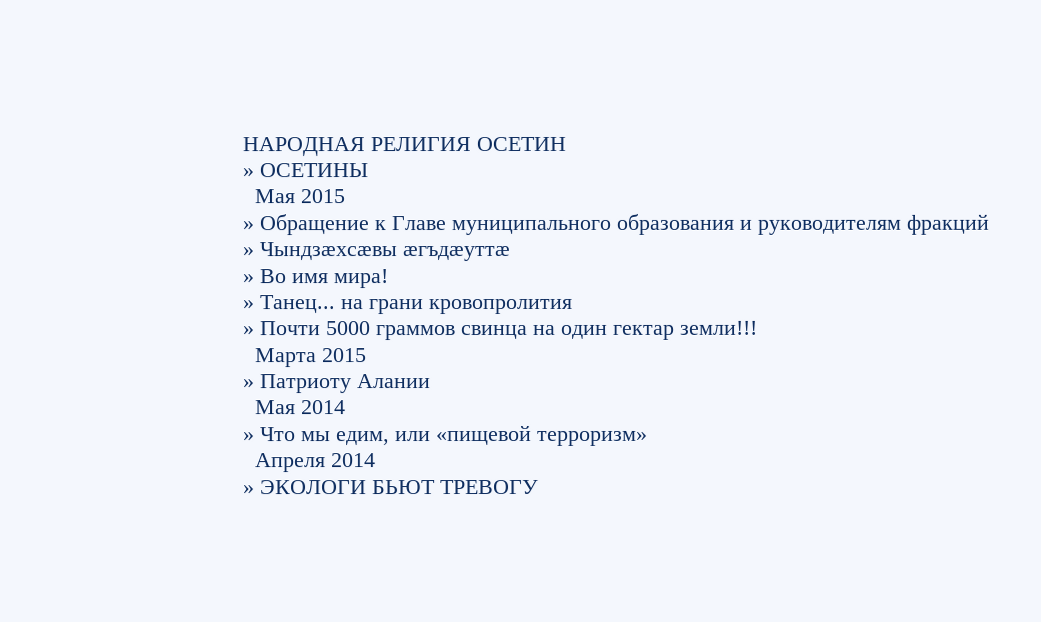НАРОДНАЯ РЕЛИГИЯ ОСЕТИН
» ОСЕТИНЫ
  Мая 2015
» Обращение к Главе муниципального образования и руководителям фракций
» Чындзӕхсӕвы ӕгъдӕуттӕ
» Во имя мира!
» Танец... на грани кровопролития
» Почти 5000 граммов свинца на один гектар земли!!!
  Марта 2015
» Патриоту Алании
  Мая 2014
» Что мы едим, или «пищевой терроризм»
  Апреля 2014
» ЭКОЛОГИ БЬЮТ ТРЕВОГУ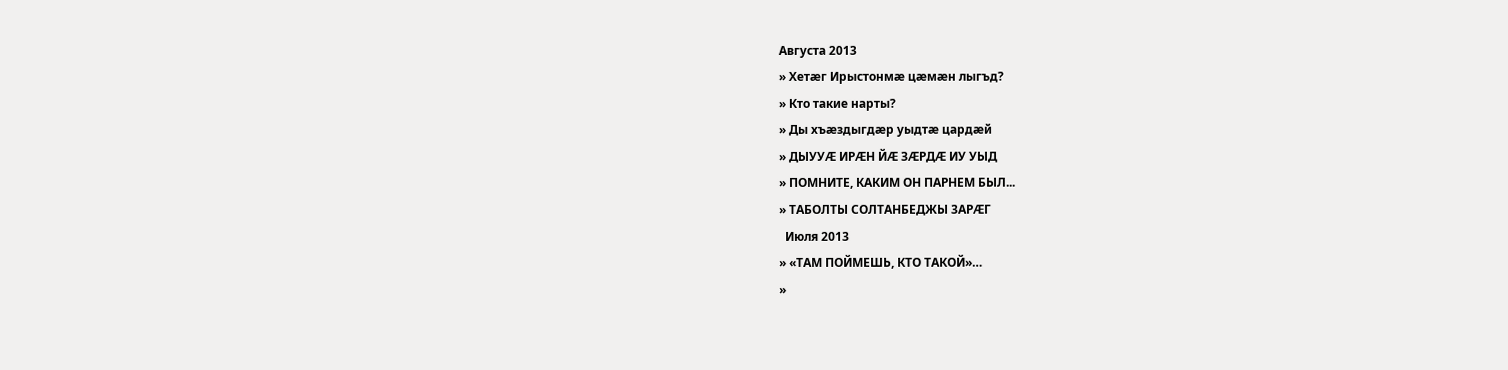Августа 2013
» Хетӕг Ирыстонмӕ цӕмӕн лыгъд?
» Кто такие нарты?
» Ды хъæздыгдæр уыдтæ цардæй
» ДЫУУӔ ИРӔН ЙӔ ЗӔРДӔ ИУ УЫД
» ПОМНИТЕ, КАКИМ ОН ПАРНЕМ БЫЛ...
» ТАБОЛТЫ СОЛТАНБЕДЖЫ 3АРӔГ
  Июля 2013
» «ТАМ ПОЙМЕШЬ, КТО ТАКОЙ»…
»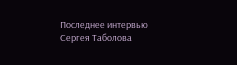Последнее интервью Сергея Таболова